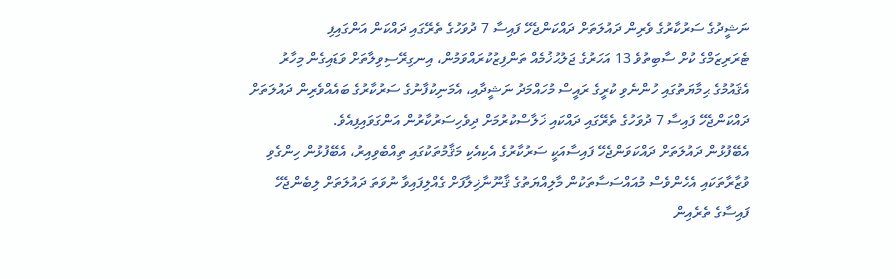ނަޝީދުގެ ސަރުކާރުގެ ވެރިން ދައުލަތަށް ދައްކަންޖެހޭ ފައިސާ 7 ދުވަހުގެ ތެރޭގައި ދައްކަން އަންގައިފި
ޓެރަރިޒަމްގެ ކުށް ސާބިތުވެ 13 އަހަރުގެ ޖަލުޙުޚުމެއް ތަންފިޒުކުރައްވަމުން، އިނގިރޭސިވިލާތަށް ވަޑައިގެން މިހާރު އެޤައުމުގެ ޙިމާޔަތުގައި ހުންނެވި ކުރީގެ ރައީސް މުހައްމަދު ނަޝީދާއި، އެމަނިކުފާނުގެ ސަރުކާރުގެ ބައެއްވެރިން ދައުލަތަށް ދައްކަންޖެހޭ ފައިސާ 7 ދުވަހުގެ ތެރޭގައި ދައްކައި ޚަލާސްކުރުމަށް ދިވެހިސަރުކާރުން އަންގަވައިފިއެވެ.
އެބޭފުޅުން ދައުލަތަށް ދައްކަވަންޖެހޭ ފައިސާއަކީ ސަރުކާރުގެ އެކިއެކި މަޤާމުތަކުގައި ތިއްބެވިއިރު، އެބޭފުޅުން ހިންގެވި ވުޒާރާތަކައި އެހެންވެސް މުއައްސަސާތަކުން މާލިއްޔަތުގެ ޤާނޫނާޚިލާފަށް ގެއްލިފައިވާ ނުވަތަ ދައުލަތަށް ލިބެންޖެހޭ ފައިސާގެ ތެރެއިން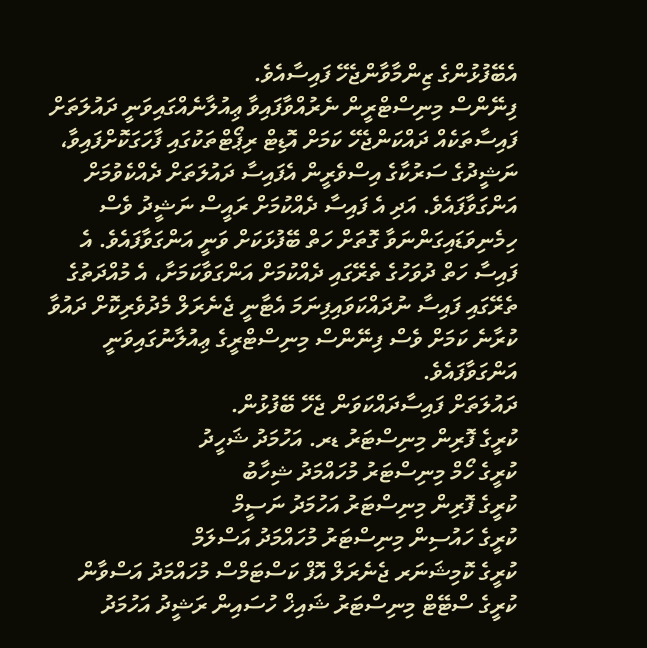އެބޭފުޅުންގެ ޒިންމާވާންޖެހޭ ފައިސާއެވެ.
ފިނޭންސް މިނިސްޓްރީން ނެރުއްވާފައިވާ ޢިއުލާނެއްގައިވަނީ ދައުލަތަށް ފައިސާތަކެއް ދައްކަންޖެހޭ ކަމަށް އޮޑިޓް ރިޕޯޓްތަކުގައި ފާހަގަކޮށްފައިވާ، ނަޝީދުގެ ސަރުކާގެ އިސްވެރީން އެފައިސާ ދައުލަތަށް ދެއްކެވުމަށް އަންގަވާފައެވެ. އަދި އެ ފައިސާ ދެއްކުމަށް ރައީސް ނަޝީދު ވެސް ހިމެނިވަޑައިގަންނަވާ ގޮތަށް ހަތް ބޭފުޅަކަށް ވަނީ އަންގަވާފައެވެ. އެ ފައިސާ ހަތް ދުވަހުގެ ތެރޭގައި ދެއްކުމަށް އަންގަވާކަމަށާ، އެ މުއްދަތުގެ ތެރޭގައި ފައިސާ ނުދައްކަވައިފިނަމަ އެޓާނީ ޖެނެރަލް މެދުވެރިކޮށް ދައުވާ ކުރާނެ ކަމަށް ވެސް ފިނޭންސް މިނިސްޓްރީގެ ޢިއުލާނުގައިވަނީ އަންގަވާފައެވެ.
ދައުލަތަށް ފައިސާދައްކަވަން ޖެހޭ ބޭފުޅުން.
ކުރީގެ ފޮރިން މިނިސްޓަރު ޑރ. އަހުމަދު ޝަހީދު
ކުރީގެ ހޯމް މިނިސްޓަރު މުހައްމަދު ޝިހާބު
ކުރީގެ ފޮރިން މިނިސްޓަރު އަހުމަދު ނަސީމް
ކުރީގެ ހައުސިން މިނިސްޓަރު މުހައްމަދު އަސްލަމް
ކުރީގެ ކޮމިޝަނަރ ޖެނެރަލް އޮފް ކަސްޓަމްސް މުހައްމަދު އަސްވާން
ކުރީގެ ސްޓޭޓް މިނިސްޓަރު ޝައިޚް ހުސައިން ރަޝީދު އަހުމަދު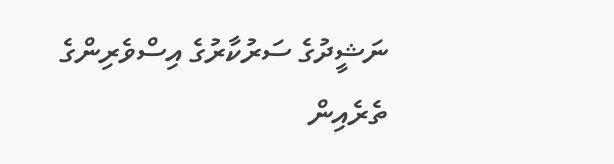ނަޝީދުގެ ސަރުކާރުގެ އިސްވެރިންގެ ތެރެއިން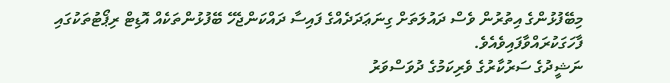މިބޭފުޅުންގެ އިތުރުން ވެސް ދައުލަތަށް ގިނަޢަދަދެއްގެ ފައިސާ ދައްކަންޖެހޭ ބޭފުޅުންތަކެއް އޮޑިޓް ރިޕޯޓުތަކުގައި ފާހަގަކުރައްވާފައިވެއެވެ.
ނަޝީދުގެ ސަރުކާރުގެ ވެރިކަމުގެ ދުވަސްވަރު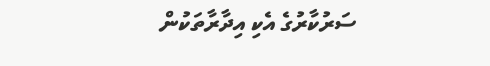ސަރުކާރުގެ އެކި އިދާރާތަކުން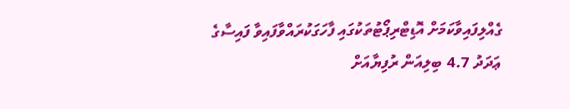ގެއްލިފައިވާކަމަށް އޮޑިޓްރިޕޯޓުތަކުގައި ފާހަގަކުރައްވާފައިވާ ފައިސާގެ ޢަދަދު 4.7 ބިލިއަން ރުފިޔާއަށް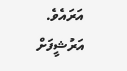އަރައެވެ.
އަރުޝީފަށް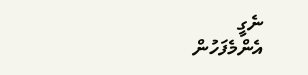ނެގީ
އެންމެފަހުން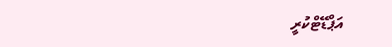އަޕްޑޭޓްކުރީ